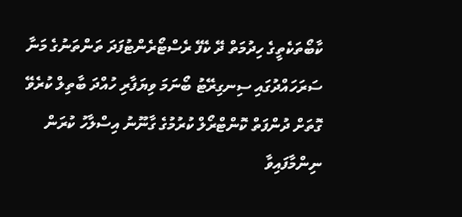ކާބޯތަކެތީގެ ހިދުމަތް ދޭ ކެފޭ ރެސްޓޯރެންޓުފަދަ ތަންތަނުގެ މަނާ ސަރަހައްދުގައި ސިނގިރޭޓު ބޯނަމަ ވިޔަފާރި ހުއްދަ ބާތިލް ކުރެވޭ ގޮތަށް ދުންފަތް ކޮންޓްރޯލް ކުރުމުގެ ގާނޫނު އިސްލާހު ކުރަން ނިންމާފައިވާ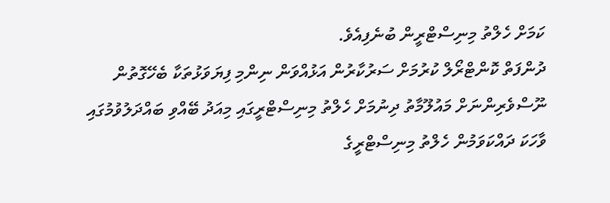ކަމަށް ހެލްތު މިނިސްޓްރީން ބުނެފިއެވެ.
ދުންފަތް ކޮންޓްރޯލް ކުރުމަށް ސަރުކާރުން އަޅުއްވަން ނިންމި ފިޔަވަޅުތަކާ ބެހޭގޮތުން ނޫސްވެރިންނަށް މައުލޫމާތު ދިނުމަށް ހެލްތު މިނިސްޓްރީގައި މިއަދު ބޭއްވި ބައްދަލުވުމުގައި ވާހަކަ ދައްކަވަމުން ހެލްތު މިނިސްޓްރީގެ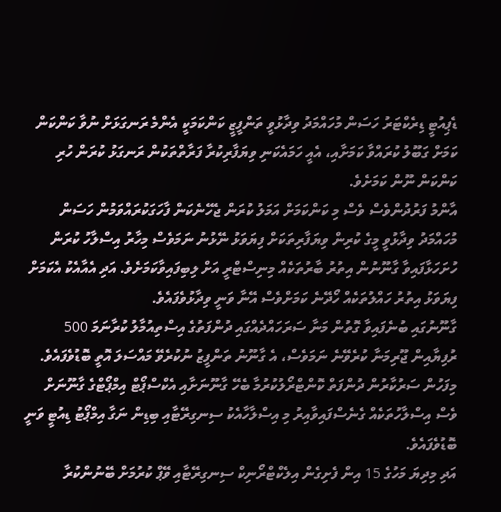ޑެޕިއުޓީ ޑިރެކްޓަރު ހަސަން މުހައްމަދު ވިދާޅުވީ ތަންފީޒީ ކަންކަމަކީ އެންމެ ރަނގަޅަށް ނުވާ ކަންކަން ކަމަށް ގަބޫލު ކުރައްވާ ކަމަށާއި، އެއީ ހަމައެކަނި ވިޔަފާރިކުރާ ފަރާތްތަކުން ރަނގަޅު ކުރަން ހުރި ކަންކަން ނޫން ކަމަށެވެ.
އާންމު ފަރުދުންވެސް ވެސް މި ކަންކަމަށް އަމަލު ކުރަން ޖެހޭނެކަން ފާހަގަކުރައްވަމުން ހަސަން މުހައްމަދު ވިދާޅުވީ މީގެ ކުރިން ވިޔަފާރިތަކަށް ފިޔަވަޅު ނޭޅުނު ނަމަވެސް މިހާރު އިސްލާހު ކުރަން ހުށަހަޅާފައިވާ ގާނޫނުން އިތުރު ބާރުތަކެއް މިނިސްޓްރީ އަށް ލިބިފައިވާކަމަށެވެ. އަދި އެއާއެކު އެކަމަށް ފިޔަވަޅު އިތުރު ހައްލުތަކެއް ހޯދޭނެ ކަމަށްވެސް އޭނާ ވަނީ ވިދާޅުވެފައެވެ.
ގާނޫނުގައި ބުނެފައިވާ ގޮތުން މަނާ ސަރަހައްދެއްގައި ދުންފަތުގެ އިސްތިއުމާލު ކުރާނަމަ 500 ރުފިޔާއިން ޖޫރިމަނާ ކުރެވޭނެ ނަމަވެސް، އެ ގާނޫނު ތަންފީޒު ނުކުރެވޭ މައްސަލަ އޮތީ ބޮޑުވެފައެވެ. މިފަހުން ސަރުކާރުން ދުންފަތް ކޮންޓްރޯލުކުރުމާ ބެހޭ ގާނޫނަށާއި އެކްސްޕޯޓް އިމްޕޯޓްގެ ގާނޫނަށް ވެސް އިސްލާހުތަކެއް ގެނެސްފައިވާއިރު މި އިސްލާހާއެކު ސިނގިރޭޓާއި ބިޑިން ނަގާ އިމްޕޯޓު ޑިއުޓީ ވަނީ ބޮޑުވެފައެވެ.
އަދި މިދިޔަ މަހުގެ 15 އިން ފެށިގެން އިލެކްޓްރޯނިކް ސިނގިރޭޓާއި ވޭޕް ކުރުމަށް ބޭނުންކުރާ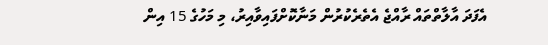އެފަދަ އާލާތްތައް ރާއްޖެ އެތެރެކުރުން މަނާކޮށްފައިވާއިރު، މި މަހުގެ 15 އިން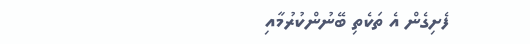ފެށިގެން އެ ތަކެތި ބޭނުންކުރުމާއި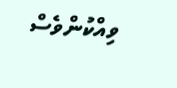ވިއްކުންވެސް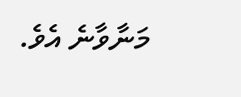މަނާވާނެ އެވެ.